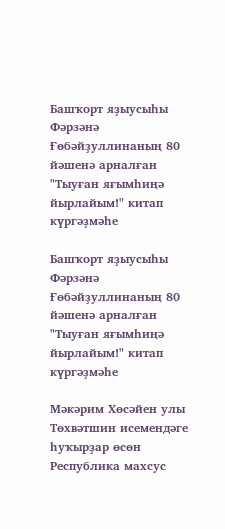Башҡорт яҙыусыһы Фәрзәнә Ғөбәйҙуллинаның 80 йәшенә арналған "Тыуған яғымһиңә йырлайым!" китап күргәҙмәһе

Башҡорт яҙыусыһы Фәрзәнә Ғөбәйҙуллинаның 80 йәшенә арналған "Тыуған яғымһиңә йырлайым!" китап күргәҙмәһе

Мәкәрим Хөсәйен улы Төхвәтшин исемендәге һуҡырҙар өсөн Республика махсус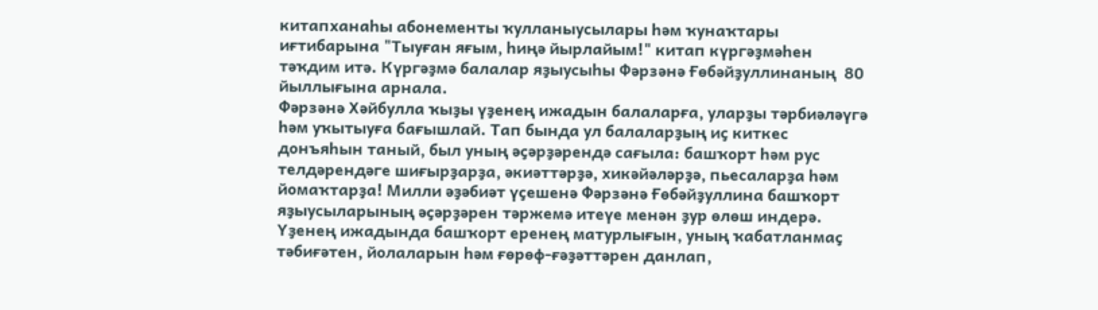китапханаһы абонементы ҡулланыусылары һәм ҡунаҡтары иғтибарына "Тыуған яғым, һиңә йырлайым!" китап күргәҙмәһен тәҡдим итә. Күргәҙмә балалар яҙыусыһы Фәрзәнә Ғөбәйҙуллинаның  80 йыллығына арнала.
Фәрзәнә Хәйбулла ҡыҙы үҙенең ижадын балаларға, уларҙы тәрбиәләүгә һәм уҡытыуға бағышлай. Тап бында ул балаларҙың иҫ киткес донъяһын таный, был уның әҫәрҙәрендә сағыла: башҡорт һәм рус телдәрендәге шиғырҙарҙа, әкиәттәрҙә, хикәйәләрҙә, пьесаларҙа һәм йомаҡтарҙа! Милли әҙәбиәт үҫешенә Фәрзәнә Ғөбәйҙуллина башҡорт яҙыусыларының әҫәрҙәрен тәржемә итеүе менән ҙур өлөш индерә. Үҙенең ижадында башҡорт еренең матурлығын, уның ҡабатланмаҫ тәбиғәтен, йолаларын һәм ғөрөф-ғәҙәттәрен данлап,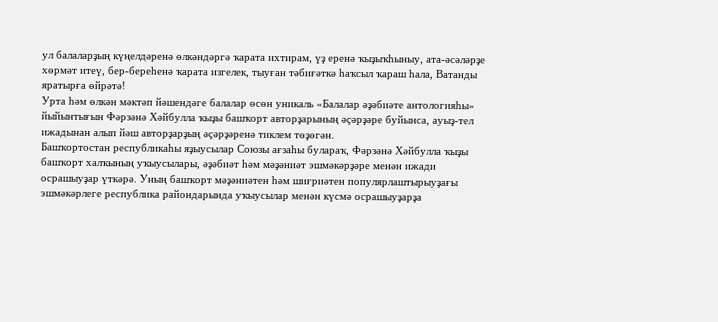ул балаларҙың күңелдәренә өлкәндәргә ҡарата ихтирам, үҙ еренә ҡыҙыҡһыныу, ата-әсәләрҙе хөрмәт итеү, бер-береһенә ҡарата изгелек, тыуған тәбиғәткә һаҡсыл ҡараш һала, Ватанды яратырға өйрәтә!
Урта һәм өлкән мәктәп йәшендәге балалар өсөн уникаль «Балалар әҙәбиәте антологияһы» йыйынтығын Фәрзәнә Хәйбулла ҡыҙы башҡорт авторҙарының әҫәрҙәре буйынса, ауыҙ-тел ижадынан алып йәш авторҙарҙың әҫәрҙәренә тиклем төҙөгән.
Башҡортостан республикаһы яҙыусылар Союзы ағзаһы булараҡ, Фәрзәнә Хәйбулла ҡыҙы башҡорт халҡының уҡыусылары, әҙәбиәт һәм мәҙәниәт эшмәкәрҙәре менән ижади осрашыуҙар үткәрә. Уның башҡорт мәҙәниәтен һәм шиғриәтен популярлаштырыуҙағы эшмәкәрлеге республика райондарында уҡыусылар менән күсмә осрашыуҙарҙа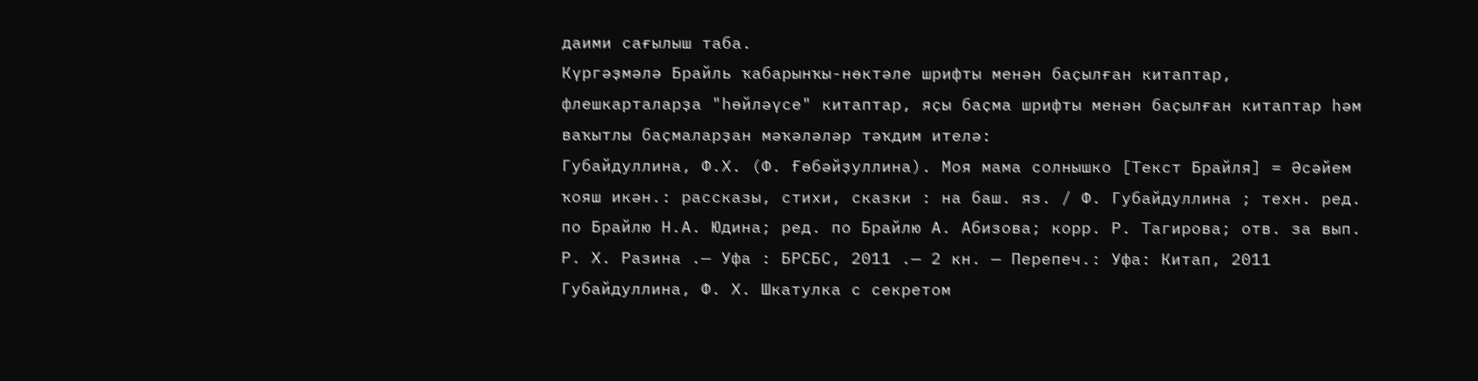даими сағылыш таба.
Күргәҙмәлә Брайль ҡабарынҡы-нөктәле шрифты менән баҫылған китаптар, флешкарталарҙа "һөйләүсе" китаптар, яҫы баҫма шрифты менән баҫылған китаптар һәм ваҡытлы баҫмаларҙан мәҡәләләр тәҡдим ителә:
Губайдуллина, Ф.Х. (Ф. Ғөбәйҙуллина). Моя мама солнышко [Текст Брайля] = Әсәйем ҡояш икән.: рассказы, стихи, сказки : на баш. яз. / Ф. Губайдуллина ; техн. ред. по Брайлю Н.А. Юдина; ред. по Брайлю А. Абизова; корр. Р. Тагирова; отв. за вып. Р. Х. Разина .— Уфа : БРСБС, 2011 .— 2 кн. — Перепеч.: Уфа: Китап, 2011
Губайдуллина, Ф. Х. Шкатулка с секретом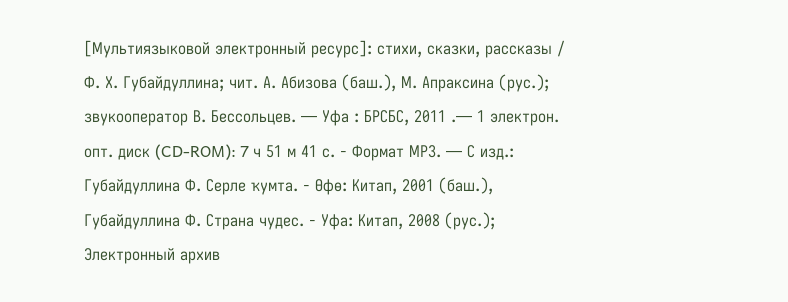[Мультиязыковой электронный ресурс]: стихи, сказки, рассказы / Ф. Х. Губайдуллина; чит. А. Абизова (баш.), М. Апраксина (рус.); звукооператор В. Бессольцев. — Уфа : БРСБС, 2011 .— 1 электрон. опт. диск (CD-ROM): 7 ч 51 м 41 с. - Формат МР3. — С изд.: Губайдуллина Ф. Серле ҡумта. - Өфө: Китап, 2001 (баш.), Губайдуллина Ф. Страна чудес. - Уфа: Китап, 2008 (рус.); Электронный архив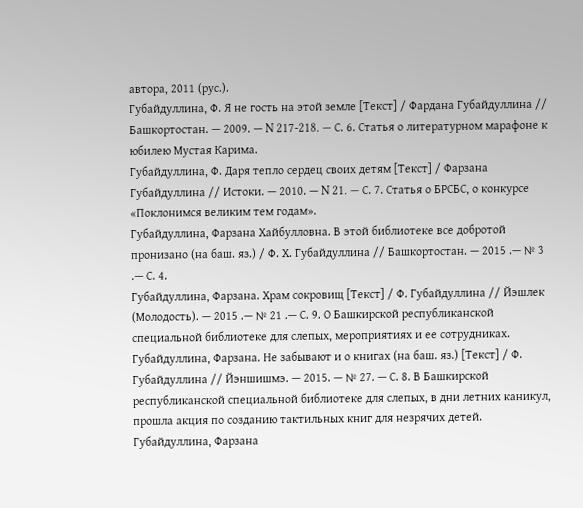автора, 2011 (рус.).
Губайдуллина, Ф. Я не гость на этой земле [Текст] / Фардана Губайдуллина // Башкортостан. — 2009. — N 217-218. — С. 6. Статья о литературном марафоне к юбилею Мустая Карима.
Губайдуллина, Ф. Даря тепло сердец своих детям [Текст] / Фарзана Губайдуллина // Истоки. — 2010. — N 21. — С. 7. Статья о БРСБС, о конкурсе «Поклонимся великим тем годам».
Губайдуллина, Фарзана Хайбулловна. В этой библиотеке все добротой пронизано (на баш. яз.) / Ф. Х. Губайдуллина // Башкортостан. — 2015 .— № 3 .— С. 4.
Губайдуллина, Фарзана. Храм сокровищ [Текст] / Ф. Губайдуллина // Йэшлек (Молодость). — 2015 .— № 21 .— С. 9. О Башкирской республиканской специальной библиотеке для слепых, мероприятиях и ее сотрудниках.
Губайдуллина, Фарзана. Не забывают и о книгах (на баш. яз.) [Текст] / Ф. Губайдуллина // Йэншишмэ. — 2015. — № 27. — С. 8. В Башкирской республиканской специальной библиотеке для слепых, в дни летних каникул, прошла акция по созданию тактильных книг для незрячих детей.
Губайдуллина, Фарзана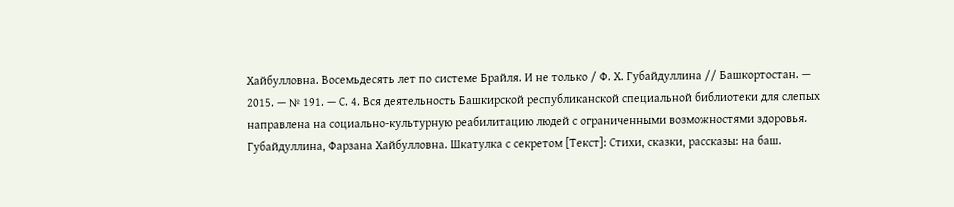Хайбулловна. Восемьдесять лет по системе Брайля. И не только / Ф. Х. Губайдуллина // Башкортостан. — 2015. — № 191. — С. 4. Вся деятельность Башкирской республиканской специальной библиотеки для слепых направлена на социально-культурную реабилитацию людей с ограниченными возможностями здоровья.
Губайдуллина, Фарзана Хайбулловна. Шкатулка с секретом [Текст]: Стихи, сказки, рассказы: на баш.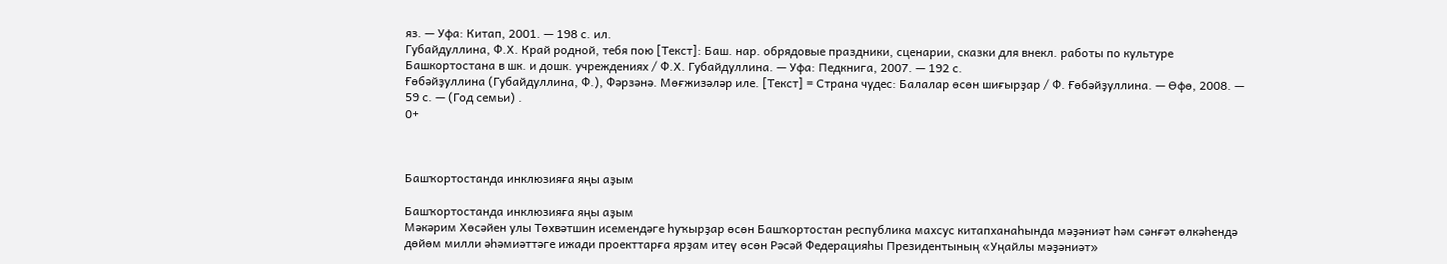яз. — Уфа: Китап, 2001. — 198 с. ил.
Губайдуллина, Ф.Х. Край родной, тебя пою [Текст]: Баш. нар. обрядовые праздники, сценарии, сказки для внекл. работы по культуре Башкортостана в шк. и дошк. учреждениях / Ф.Х. Губайдуллина. — Уфа: Педкнига, 2007. — 192 с.
Ғөбәйҙуллина (Губайдуллина, Ф.), Фәрзәнә. Мөғжизәләр иле. [Текст] = Страна чудес: Балалар өсөн шиғырҙар / Ф. Ғөбәйҙуллина. — Өфө, 2008. — 59 с. — (Год семьи) .
0+



Башҡортостанда инклюзияға яңы аҙым

Башҡортостанда инклюзияға яңы аҙым
Мәкәрим Хөсәйен улы Төхвәтшин исемендәге һуҡырҙар өсөн Башҡортостан республика махсус китапханаһында мәҙәниәт һәм сәнғәт өлкәһендә дөйөм милли әһәмиәттәге ижади проекттарға ярҙам итеү өсөн Рәсәй Федерацияһы Президентының «Уңайлы мәҙәниәт»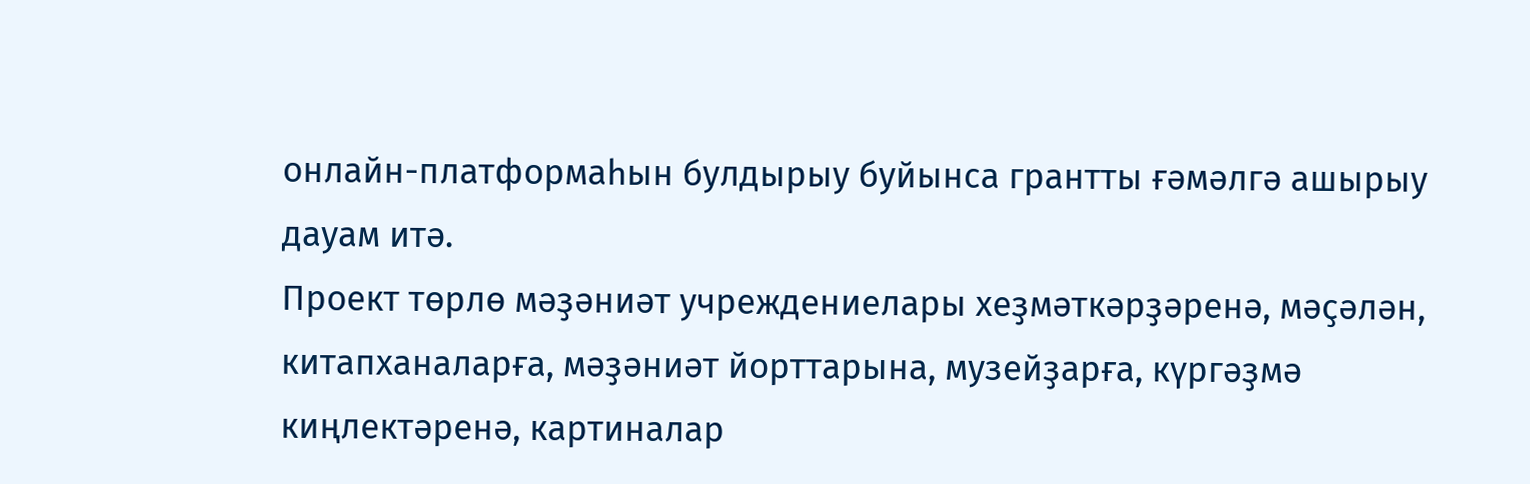онлайн-платформаһын булдырыу буйынса грантты ғәмәлгә ашырыу дауам итә.
Проект төрлө мәҙәниәт учреждениелары хеҙмәткәрҙәренә, мәҫәлән, китапханаларға, мәҙәниәт йорттарына, музейҙарға, күргәҙмә киңлектәренә, картиналар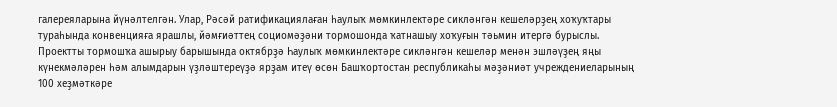галереяларына йүнәлтелгән. Улар, Рәсәй ратификациялаған һаулыҡ мөмкинлектәре сикләнгән кешеләрҙең хоҡуҡтары тураһында конвенцияға ярашлы, йәмғиәттең социомәҙәни тормошонда ҡатнашыу хоҡуғын тәьмин итергә бурыслы.
Проектты тормошҡа ашырыу барышында октябрҙә Һаулыҡ мөмкинлектәре сикләнгән кешеләр менән эшләүҙең яңы күнекмәләрен һәм алымдарын үҙләштереүҙә ярҙам итеү өсөн Башҡортостан республикаһы мәҙәниәт учреждениеларының 100 хеҙмәткәре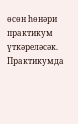өсөн һөнәри практикум үткәреләсәк. Практикумда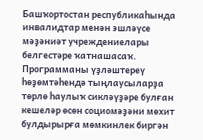Башҡортостан республикаһында инвалидтар менән эшләүсе мәҙәниәт учреждениелары белгестәре ҡатнашасаҡ.
Программаны үҙләштереү һөҙөмтәһендә тыңлаусыларҙа төрлө һаулыҡ сикләүҙәре булған кешеләр өсөн социомәҙәни мөхит булдырырға мөмкинлек биргән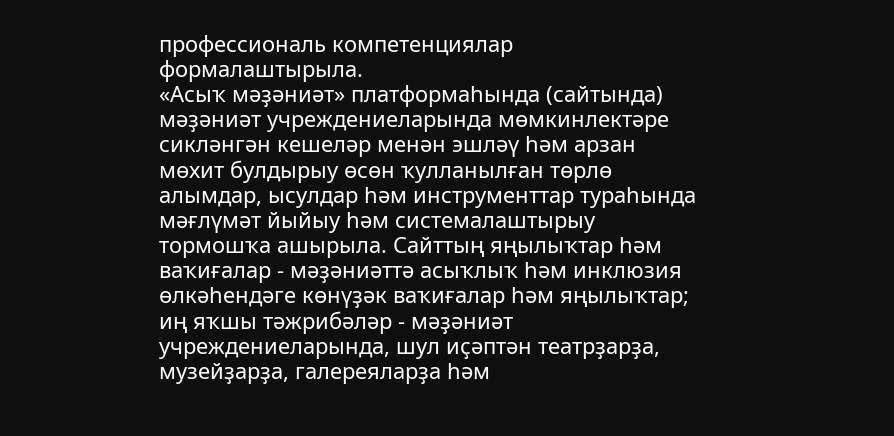профессиональ компетенциялар формалаштырыла.
«Асыҡ мәҙәниәт» платформаһында (сайтында) мәҙәниәт учреждениеларында мөмкинлектәре сикләнгән кешеләр менән эшләү һәм арзан мөхит булдырыу өсөн ҡулланылған төрлө алымдар, ысулдар һәм инструменттар тураһында мәғлүмәт йыйыу һәм системалаштырыу тормошҡа ашырыла. Сайттың яңылыҡтар һәм ваҡиғалар - мәҙәниәттә асыҡлыҡ һәм инклюзия өлкәһендәге көнүҙәк ваҡиғалар һәм яңылыҡтар; иң яҡшы тәжрибәләр - мәҙәниәт учреждениеларында, шул иҫәптән театрҙарҙа, музейҙарҙа, галереяларҙа һәм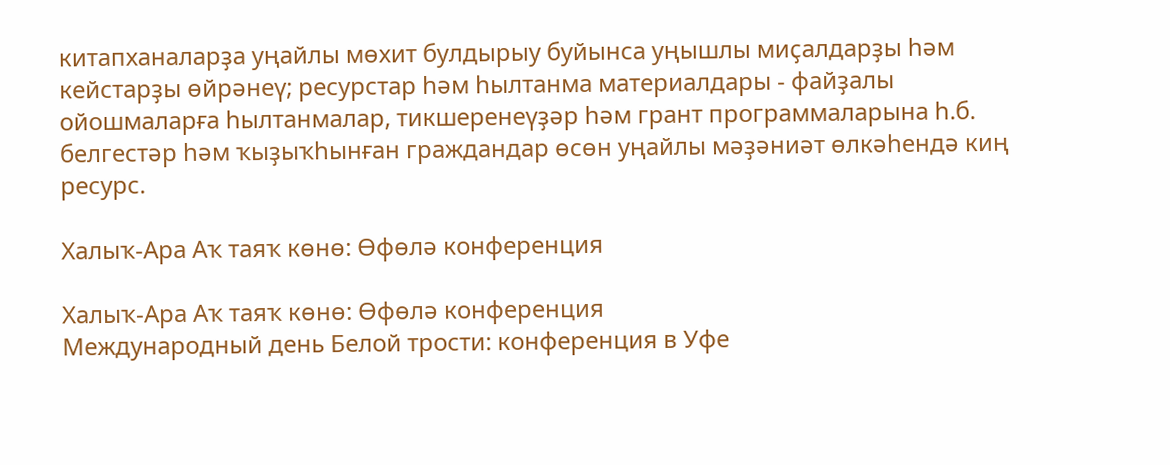китапханаларҙа уңайлы мөхит булдырыу буйынса уңышлы миҫалдарҙы һәм кейстарҙы өйрәнеү; ресурстар һәм һылтанма материалдары - файҙалы ойошмаларға һылтанмалар, тикшеренеүҙәр һәм грант программаларына һ.б. белгестәр һәм ҡыҙыҡһынған граждандар өсөн уңайлы мәҙәниәт өлкәһендә киң ресурс.

Халыҡ-Ара Аҡ таяҡ көнө: Өфөлә конференция

Халыҡ-Ара Аҡ таяҡ көнө: Өфөлә конференция
Международный день Белой трости: конференция в Уфе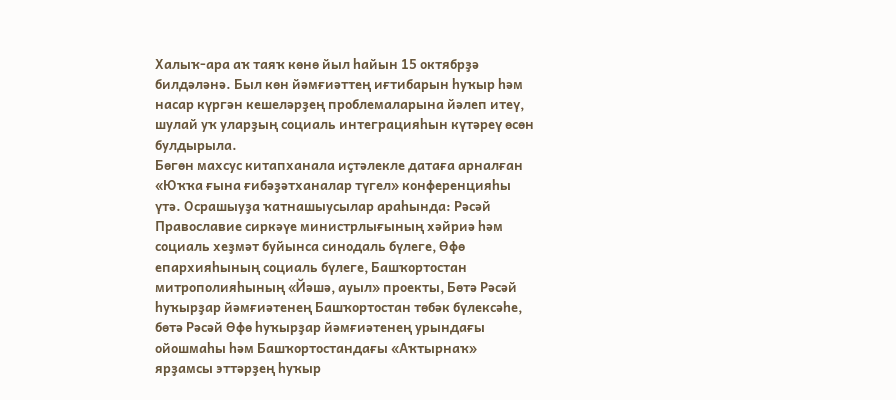Халыҡ-ара аҡ таяҡ көнө йыл һайын 15 октябрҙә билдәләнә. Был көн йәмғиәттең иғтибарын һуҡыр һәм насар күргән кешеләрҙең проблемаларына йәлеп итеү, шулай уҡ уларҙың социаль интеграцияһын күтәреү өсөн булдырыла.
Бөгөн махсус китапханала иҫтәлекле датаға арналған «Юҡҡа ғына ғибәҙәтханалар түгел» конференцияһы үтә. Осрашыуҙа ҡатнашыусылар араһында: Рәсәй Православие сиркәүе министрлығының хәйриә һәм социаль хеҙмәт буйынса синодаль бүлеге, Өфө епархияһының социаль бүлеге, Башҡортостан митрополияһының «Йәшә, ауыл» проекты, Бөтә Рәсәй һуҡырҙар йәмғиәтенең Башҡортостан төбәк бүлексәһе, бөтә Рәсәй Өфө һуҡырҙар йәмғиәтенең урындағы ойошмаһы һәм Башҡортостандағы «Аҡтырнаҡ» ярҙамсы эттәрҙең һуҡыр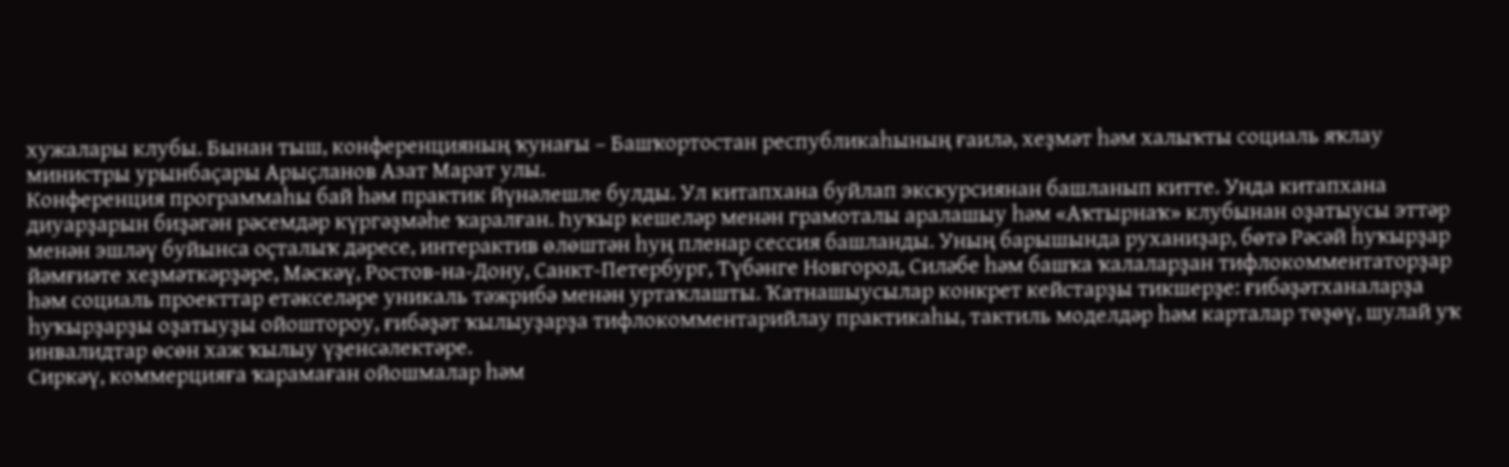хужалары клубы. Бынан тыш, конференцияның ҡунағы – Башҡортостан республикаһының ғаилә, хеҙмәт һәм халыҡты социаль яҡлау министры урынбаҫары Арыҫланов Азат Марат улы.
Конференция программаһы бай һәм практик йүнәлешле булды. Ул китапхана буйлап экскурсиянан башланып китте. Унда китапхана диуарҙарын биҙәгән рәсемдәр күргәҙмәһе ҡаралған. Һуҡыр кешеләр менән грамоталы аралашыу һәм «Аҡтырнаҡ» клубынан оҙатыусы эттәр менән эшләү буйынса оҫталыҡ дәресе, интерактив өлөштән һуң пленар сессия башланды. Уның барышында руханиҙар, бөтә Рәсәй һуҡырҙар йәмғиәте хеҙмәткәрҙәре, Мәскәү, Ростов-на-Дону, Санкт-Петербург, Түбәнге Новгород, Силәбе һәм башҡа ҡалаларҙан тифлокомментаторҙар һәм социаль проекттар етәкселәре уникаль тәжрибә менән уртаҡлашты. Ҡатнашыусылар конкрет кейстарҙы тикшерҙе: ғибәҙәтханаларҙа һуҡырҙарҙы оҙатыуҙы ойоштороу, ғибәҙәт ҡылыуҙарҙа тифлокомментарийлау практикаһы, тактиль моделдәр һәм карталар төҙөү, шулай уҡ инвалидтар өсөн хаж ҡылыу үҙенсәлектәре.
Сиркәү, коммерцияға ҡарамаған ойошмалар һәм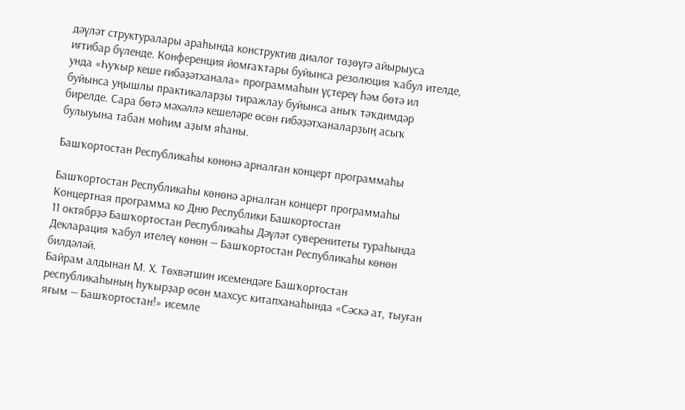дәүләт структуралары араһында конструктив диалог төҙөүгә айырыуса иғтибар бүленде. Конференция йомғаҡтары буйынса резолюция ҡабул ителде, унда «Һуҡыр кеше ғибәҙәтханала» программаһын үҫтереү һәм бөтә ил буйынса уңышлы практикаларҙы тиражлау буйынса аныҡ тәҡдимдәр бирелде. Сара бөтә мәхәллә кешеләре өсөн ғибәҙәтханаларҙың асыҡ булыуына табан мөһим аҙым яһаны.

Башҡортостан Республикаһы көнөнә арналған концерт программаһы

Башҡортостан Республикаһы көнөнә арналған концерт программаһы
Концертная программа ко Дню Республики Башкортостан
11 октябрҙә Башҡортостан Республикаһы Дәүләт суверенитеты тураһында Декларация ҡабул ителеү көнөн — Башҡортостан Республикаһы көнөн билдәләй.
Байрам алдынан М. Х. Төхвәтшин исемендәге Башҡортостан республикаһының һуҡырҙар өсөн махсус китапханаһында «Сәскә ат, тыуған яғым — Башҡортостан!» исемле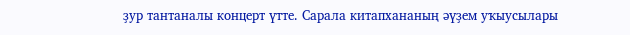ҙур тантаналы концерт үтте. Сарала китапхананың әүҙем уҡыусылары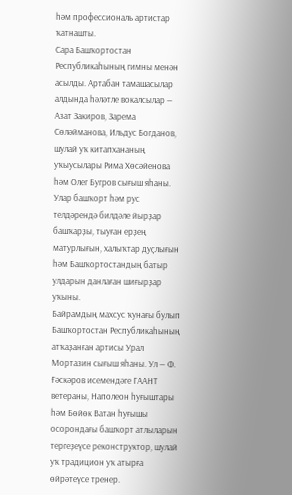һәм профессиональ артистар ҡатнашты.
Сара Башҡортостан Республикаһының гимны менән асылды. Артабан тамашасылар алдында һәләтле вокалсылар — Азат Закиров, Зарема Сөләйманова, Ильдус Богданов, шулай уҡ китапхананың уҡыусылары Рима Хөсәйенова һәм Олег Бугров сығыш яһаны. Улар башҡорт һәм рус телдәрендә билдәле йырҙар башҡарҙы, тыуған ерҙең матурлығын, халыҡтар дуҫлығын һәм Башҡортостандың батыр улдарын данлаған шиғырҙар уҡыны.
Байрамдың махсус ҡунағы булып Башҡортостан Республикаһының атҡаҙанған артисы Урал Мортазин сығыш яһаны. Ул — Ф. Ғәскәров исемендәге ГААНТ ветераны, Наполеон һуғыштары һәм Бөйөк Ватан һуғышы осорондағы башҡорт атлыларын тергеҙеүсе реконструктор, шулай уҡ традицион уҡ атырға өйрәтеүсе тренер.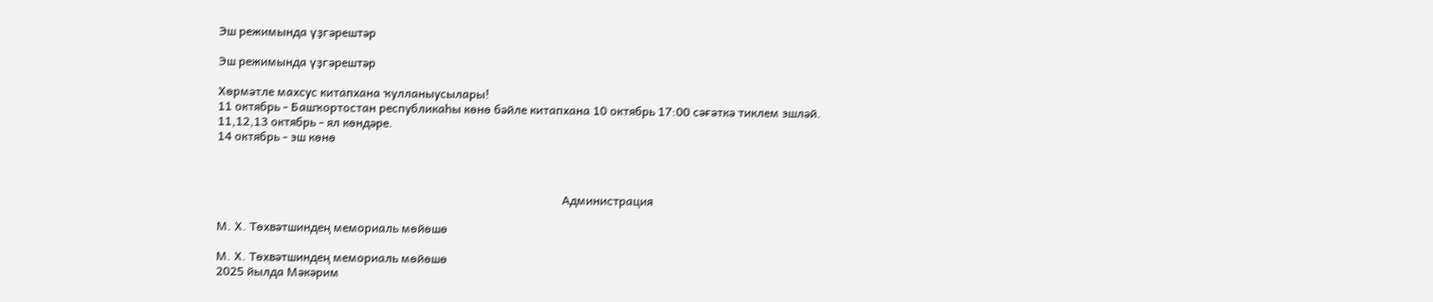Эш режимында үҙгәрештәр

Эш режимында үҙгәрештәр

Хөрмәтле махсус китапхана ҡулланыусылары!
11 октябрь - Башҡортостан республикаһы көнө бәйле китапхана 10 октябрь 17:00 сәғәткә тиклем эшләй.
11,12,13 октябрь - ял көндәре.
14 октябрь - эш көнө



                                                                                                                   Администрация

М. Х. Төхвәтшиндең мемориаль мөйөшө

М. Х. Төхвәтшиндең мемориаль мөйөшө
2025 йылда Мәкәрим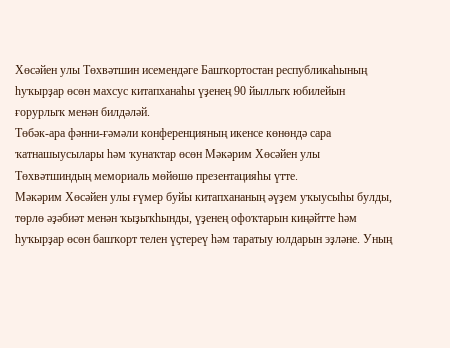Хөсәйен улы Төхвәтшин исемендәге Башҡортостан республикаһының һуҡырҙар өсөн махсус китапханаһы үҙенең 90 йыллыҡ юбилейын ғорурлыҡ менән билдәләй.
Төбәк-ара фәнни-ғәмәли конференцияның икенсе көнөндә сара ҡатнашыусылары һәм ҡунаҡтар өсөн Мәкәрим Хөсәйен улы Төхвәтшиндың мемориаль мөйөшө презентацияһы үтте.
Мәкәрим Хөсәйен улы ғүмер буйы китапхананың әүҙем уҡыусыһы булды, төрлө әҙәбиәт менән ҡыҙыҡһынды, үҙенең офоҡтарын киңәйтте һәм һуҡырҙар өсөн башҡорт телен үҫтереү һәм таратыу юлдарын эҙләне. Уның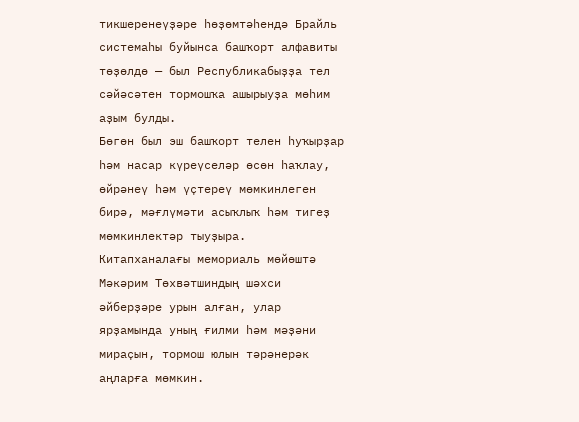тикшеренеүҙәре һөҙөмтәһендә Брайль системаһы буйынса башҡорт алфавиты төҙөлдө — был Республикабыҙҙа тел сәйәсәтен тормошҡа ашырыуҙа мөһим аҙым булды.
Бөгөн был эш башҡорт телен һуҡырҙар һәм насар күреүселәр өсөн һаҡлау, өйрәнеү һәм үҫтереү мөмкинлеген бирә, мәғлүмәти асыҡлыҡ һәм тигеҙ мөмкинлектәр тыуҙыра.
Китапханалағы мемориаль мөйөштә Мәкәрим Төхвәтшиндың шәхси әйберҙәре урын алған, улар ярҙамында уның ғилми һәм мәҙәни мираҫын, тормош юлын тәрәнерәк аңларға мөмкин.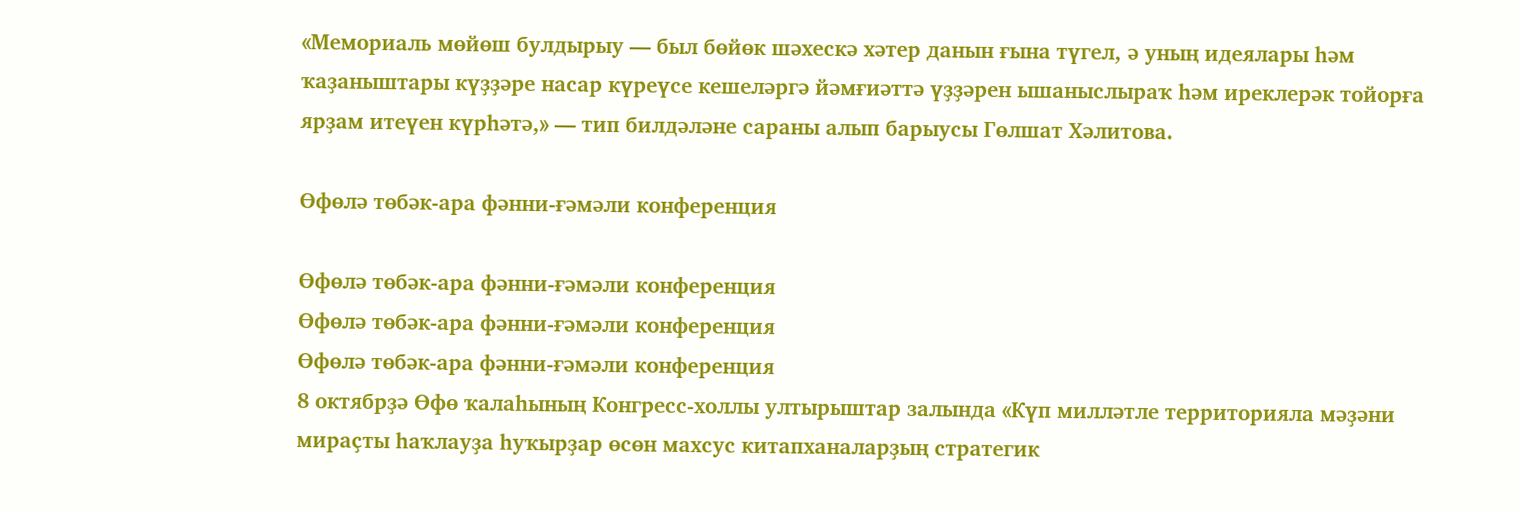«Мемориаль мөйөш булдырыу — был бөйөк шәхескә хәтер данын ғына түгел, ә уның идеялары һәм ҡаҙаныштары күҙҙәре насар күреүсе кешеләргә йәмғиәттә үҙҙәрен ышаныслыраҡ һәм иреклерәк тойорға ярҙам итеүен күрһәтә,» — тип билдәләне сараны алып барыусы Гөлшат Хәлитова.

Өфөлә төбәк-ара фәнни-ғәмәли конференция

Өфөлә төбәк-ара фәнни-ғәмәли конференция
Өфөлә төбәк-ара фәнни-ғәмәли конференция
Өфөлә төбәк-ара фәнни-ғәмәли конференция
8 октябрҙә Өфө ҡалаһының Конгресс-холлы ултырыштар залында «Күп милләтле территорияла мәҙәни мираҫты һаҡлауҙа һуҡырҙар өсөн махсус китапханаларҙың стратегик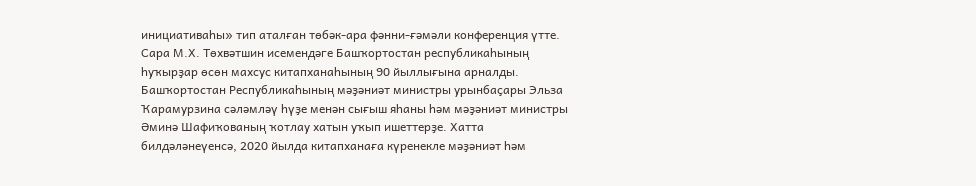инициативаһы» тип аталған төбәк-ара фәнни-ғәмәли конференция үтте. Сара М.Х. Төхвәтшин исемендәге Башҡортостан республикаһының һуҡырҙар өсөн махсус китапханаһының 90 йыллығына арналды.
Башҡортостан Республикаһының мәҙәниәт министры урынбаҫары Эльза Ҡарамурзина сәләмләү һүҙе менән сығыш яһаны һәм мәҙәниәт министры Әминә Шафиҡованың ҡотлау хатын уҡып ишеттерҙе. Хатта билдәләнеүенсә, 2020 йылда китапханаға күренекле мәҙәниәт һәм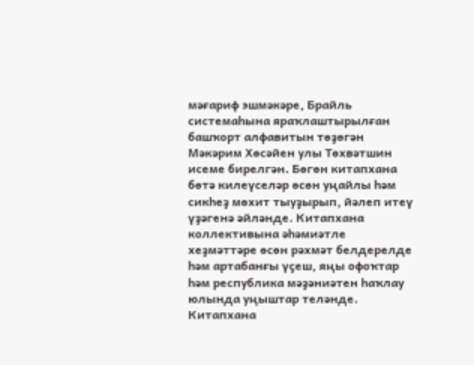мәғариф эшмәкәре, Брайль системаһына яраҡлаштырылған башҡорт алфавитын төҙөгән Мәкәрим Хөсәйен улы Төхвәтшин исеме бирелгән. Бөгөн китапхана бөтә килеүселәр өсөн уңайлы һәм сикһеҙ мөхит тыуҙырып, йәлеп итеү үҙәгенә әйләнде. Китапхана коллективына әһәмиәтле хеҙмәттәре өсөн рәхмәт белдерелде һәм артабанғы үҫеш, яңы офоҡтар һәм республика мәҙәниәтен һаҡлау юлында уңыштар теләнде.
Китапхана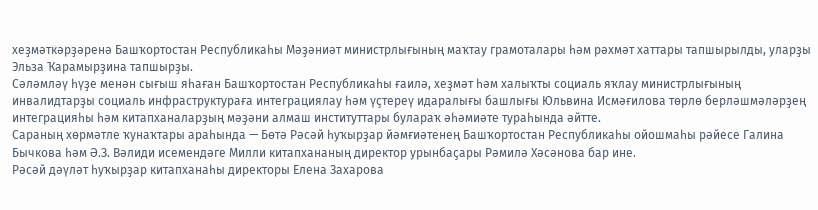хеҙмәткәрҙәренә Башҡортостан Республикаһы Мәҙәниәт министрлығының маҡтау грамоталары һәм рәхмәт хаттары тапшырылды, уларҙы Эльза Ҡарамырҙина тапшырҙы.
Сәләмләү һүҙе менән сығыш яһаған Башҡортостан Республикаһы ғаилә, хеҙмәт һәм халыҡты социаль яҡлау министрлығының инвалидтарҙы социаль инфраструктураға интеграциялау һәм үҫтереү идаралығы башлығы Юльвина Исмәғилова төрлө берләшмәләрҙең интеграцияһы һәм китапханаларҙың мәҙәни алмаш институттары булараҡ әһәмиәте тураһында әйтте.
Сараның хөрмәтле ҡунаҡтары араһында — Бөтә Рәсәй һуҡырҙар йәмғиәтенең Башҡортостан Республикаһы ойошмаһы рәйесе Галина Бычкова һәм Ә.З. Вәлиди исемендәге Милли китапхананың директор урынбаҫары Рәмилә Хәсәнова бар ине.
Рәсәй дәүләт һуҡырҙар китапханаһы директоры Елена Захарова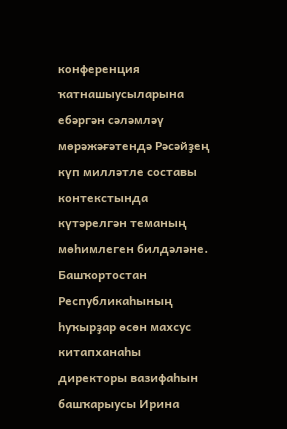конференция ҡатнашыусыларына ебәргән сәләмләү мөрәжәғәтендә Рәсәйҙең күп милләтле составы контекстында күтәрелгән теманың мөһимлеген билдәләне.
Башҡортостан Республикаһының һуҡырҙар өсөн махсус китапханаһы директоры вазифаһын башҡарыусы Ирина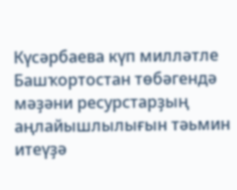Күсәрбаева күп милләтле Башҡортостан төбәгендә мәҙәни ресурстарҙың аңлайышлылығын тәьмин итеүҙә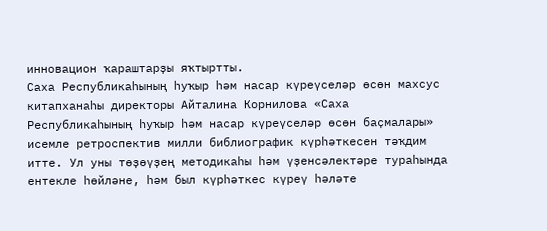инновацион ҡараштарҙы яҡтыртты.
Саха Республикаһының һуҡыр һәм насар күреүселәр өсөн махсус китапханаһы директоры Айталина Корнилова «Саха Республикаһының һуҡыр һәм насар күреүселәр өсөн баҫмалары» исемле ретроспектив милли библиографик күрһәткесен тәҡдим итте. Ул уны төҙөүҙең методикаһы һәм үҙенсәлектәре тураһында ентекле һөйләне, һәм был күрһәткес күреү һәләте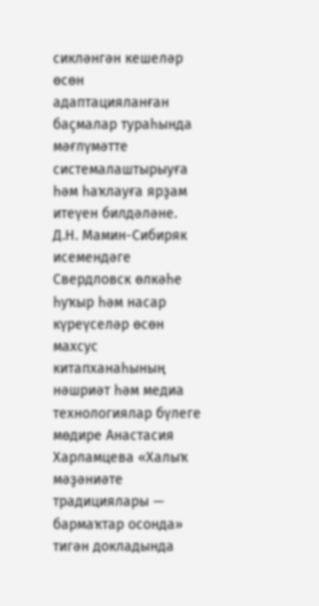сикләнгән кешеләр өсөн адаптацияланған баҫмалар тураһында мәғлүмәтте системалаштырыуға һәм һаҡлауға ярҙам итеүен билдәләне.
Д.Н. Мамин-Сибиряк исемендәге Свердловск өлкәһе һуҡыр һәм насар күреүселәр өсөн махсус китапханаһының нәшриәт һәм медиа технологиялар бүлеге мөдире Анастасия Харламцева «Халыҡ мәҙәниәте традициялары — бармаҡтар осонда» тигән докладында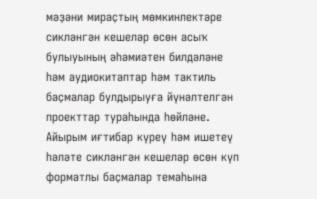мәҙәни мираҫтың мөмкинлектәре сикләнгән кешеләр өсөн асыҡ булыуының әһәмиәтен билдәләне һәм аудиокитаптар һәм тактиль баҫмалар булдырыуға йүнәлтелгән проекттар тураһында һөйләне.
Айырым иғтибар күреү һәм ишетеү һәләте сикләнгән кешеләр өсөн күп форматлы баҫмалар темаһына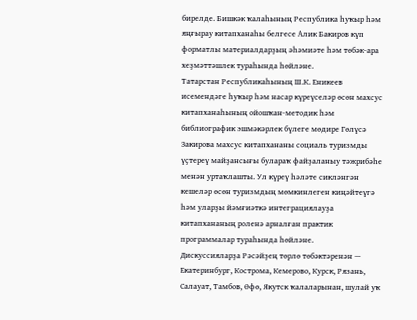бирелде. Бишкәк ҡалаһының Республика һуҡыр һәм яңғырау китапханаһы белгесе Алик Бакиров күп форматлы материалдарҙың әһәмиәте һәм төбәк-ара хеҙмәттәшлек тураһында һөйләне.
Татарстан Республикаһының Ш.К. Еникеев исемендәге һуҡыр һәм насар күреүселәр өсөн махсус китапханаһының ойошҡан-методик һәм библиографик эшмәкәрлек бүлеге мөдире Гөлүсә Закирова махсус китапхананы социаль туризмды үҫтереү майҙансығы булараҡ файҙаланыу тәжрибәһе менән уртаҡлашты. Ул күреү һәләте сикләнгән кешеләр өсөн туризмдың мөмкинлеген киңәйтеүгә һәм уларҙы йәмғиәткә интеграциялауҙа китапхананың роленә арналған практик программалар тураһында һөйләне.
Дискуссияларҙа Рәсәйҙең төрлө төбәктәренән — Екатеринбург, Кострома, Кемерово, Курск, Рязань, Салауат, Тамбов, Өфө, Якутск ҡалаларынан, шулай уҡ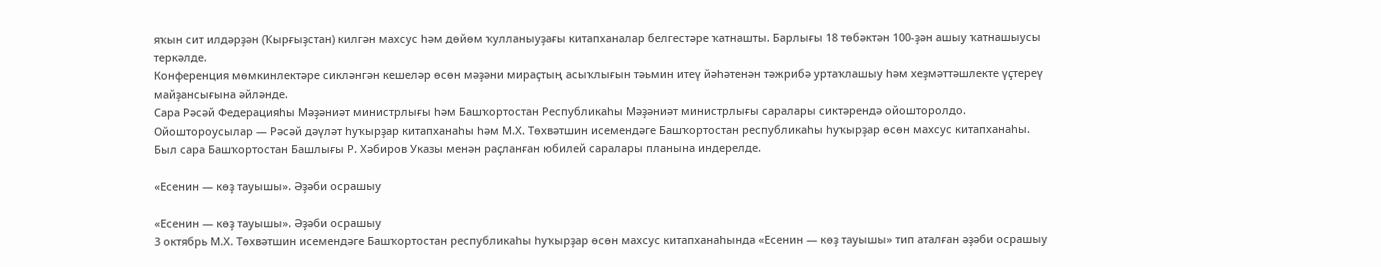яҡын сит илдәрҙән (Ҡырғыҙстан) килгән махсус һәм дөйөм ҡулланыуҙағы китапханалар белгестәре ҡатнашты. Барлығы 18 төбәктән 100-ҙән ашыу ҡатнашыусы теркәлде.
Конференция мөмкинлектәре сикләнгән кешеләр өсөн мәҙәни мираҫтың асыҡлығын тәьмин итеү йәһәтенән тәжрибә уртаҡлашыу һәм хеҙмәттәшлекте үҫтереү майҙансығына әйләнде.
Сара Рәсәй Федерацияһы Мәҙәниәт министрлығы һәм Башҡортостан Республикаһы Мәҙәниәт министрлығы саралары сиктәрендә ойошторолдо. Ойоштороусылар — Рәсәй дәүләт һуҡырҙар китапханаһы һәм М.Х. Төхвәтшин исемендәге Башҡортостан республикаһы һуҡырҙар өсөн махсус китапханаһы. Был сара Башҡортостан Башлығы Р. Хәбиров Указы менән раҫланған юбилей саралары планына индерелде.

«Есенин — көҙ тауышы». Әҙәби осрашыу

«Есенин — көҙ тауышы». Әҙәби осрашыу
3 октябрь М.Х. Төхвәтшин исемендәге Башҡортостан республикаһы һуҡырҙар өсөн махсус китапханаһында «Есенин — көҙ тауышы» тип аталған әҙәби осрашыу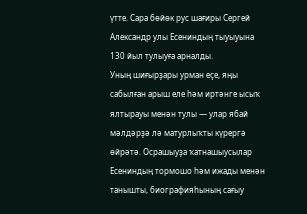үтте. Сара бөйөк рус шағиры Сергей Александр улы Есениндың тыуыуына 130 йыл тулыуға арналды.
Уның шиғырҙары урман еҫе, яңы сабылған арыш еле һәм иртәнге ысыҡ ялтырауы менән тулы — улар ябай мәлдәрҙә лә матурлыҡты күрергә өйрәтә. Осрашыуҙа ҡатнашыусылар Есениндың тормошо һәм ижады менән танышты, биографияһының сағыу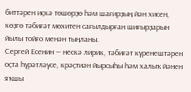биттәрен иҫкә төшөрҙө һәм шағирҙың йән хисен, көҙгө тәбиғәт мөхитен сағылдырған шиғырҙарын йылы тойғо менән тыңланы.
Сергей Есенин — нескә лирик, тәбиғәт күренештәрен оҫта һүрәтләүсе, крәҫтиән йырсыһы һәм халыҡ йәнен яҡшы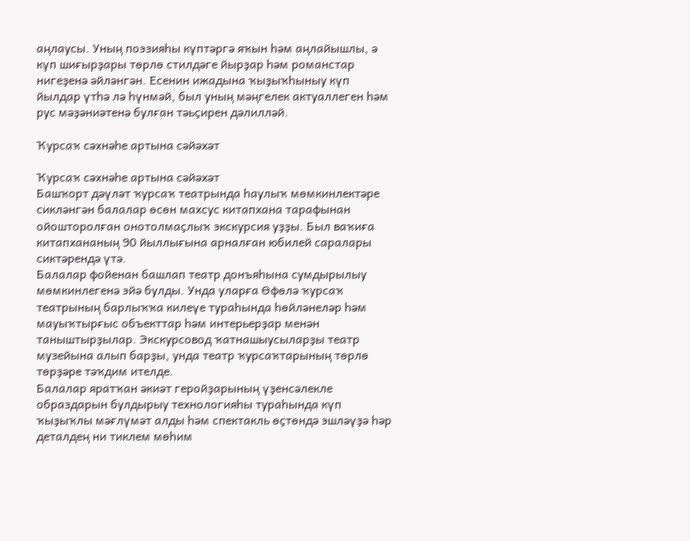аңлаусы. Уның поэзияһы күптәргә яҡын һәм аңлайышлы, ә күп шиғырҙары төрлө стилдәге йырҙар һәм романстар нигеҙенә әйләнгән. Есенин ижадына ҡыҙыҡһыныу күп йылдар үтһә лә һүнмәй, был уның мәңгелек актуаллеген һәм рус мәҙәниәтенә булған тәьҫирен дәлилләй.

Ҡурсаҡ сәхнәһе артына сәйәхәт

Ҡурсаҡ сәхнәһе артына сәйәхәт
Башҡорт дәүләт ҡурсаҡ театрында һаулыҡ мөмкинлектәре сикләнгән балалар өсөн махсус китапхана тарафынан ойошторолған онотолмаҫлыҡ экскурсия уҙҙы. Был ваҡиға китапхананың 90 йыллығына арналған юбилей саралары сиктәрендә үтә.
Балалар фойенан башлап театр донъяһына сумдырылыу мөмкинлегенә эйә булды. Унда уларға Өфөлә ҡурсаҡ театрының барлыҡҡа килеүе тураһында һөйләнеләр һәм мауыҡтырғыс объекттар һәм интерьерҙар менән таныштырҙылар. Экскурсовод ҡатнашыусыларҙы театр музейына алып барҙы, унда театр ҡурсаҡтарының төрлө төрҙәре тәҡдим ителде.
Балалар яратҡан әкиәт геройҙарының үҙенсәлекле образдарын булдырыу технологияһы тураһында күп ҡыҙыҡлы мәғлүмәт алды һәм спектакль өҫтөндә эшләүҙә һәр деталдең ни тиклем мөһим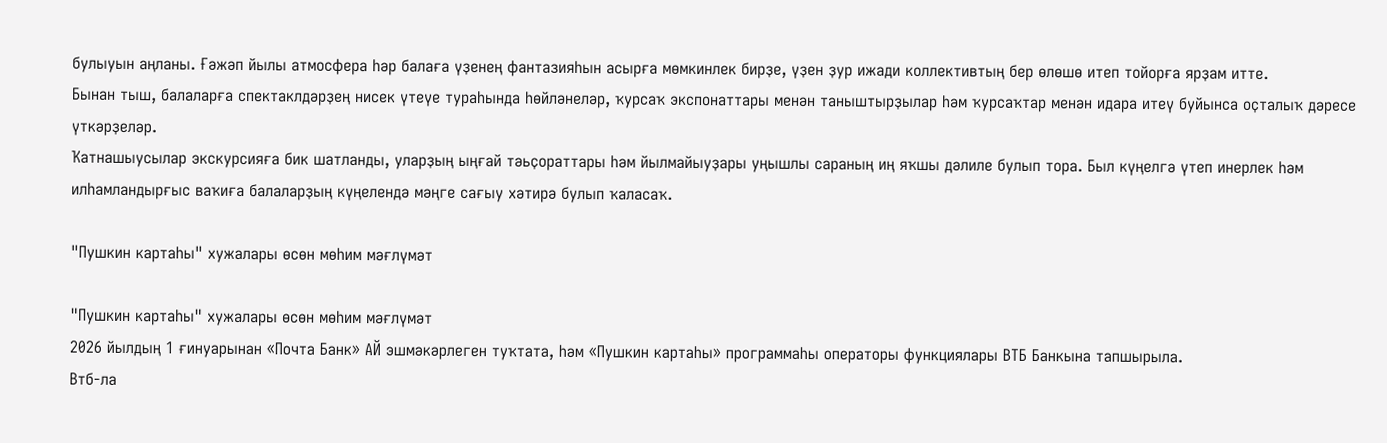булыуын аңланы. Ғәжәп йылы атмосфера һәр балаға үҙенең фантазияһын асырға мөмкинлек бирҙе, үҙен ҙур ижади коллективтың бер өлөшө итеп тойорға ярҙам итте.
Бынан тыш, балаларға спектаклдәрҙең нисек үтеүе тураһында һөйләнеләр, ҡурсаҡ экспонаттары менән таныштырҙылар һәм ҡурсаҡтар менән идара итеү буйынса оҫталыҡ дәресе үткәрҙеләр.
Ҡатнашыусылар экскурсияға бик шатланды, уларҙың ыңғай тәьҫораттары һәм йылмайыуҙары уңышлы сараның иң яҡшы дәлиле булып тора. Был күңелгә үтеп инерлек һәм илһамландырғыс ваҡиға балаларҙың күңелендә мәңге сағыу хәтирә булып ҡаласаҡ.

"Пушкин картаһы" хужалары өсөн мөһим мәғлүмәт

"Пушкин картаһы" хужалары өсөн мөһим мәғлүмәт
2026 йылдың 1 ғинуарынан «Почта Банк» АЙ эшмәкәрлеген туҡтата, һәм «Пушкин картаһы» программаһы операторы функциялары ВТБ Банкына тапшырыла.
Втб-ла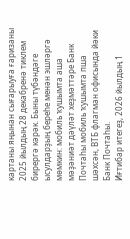картаны яңынан сығарыуға ғаризаны 2025 йылдың 28 декабренә тиклем бирергә кәрәк. Быны түбәндәге ысулдарҙың береһе менән эшләргә мөмкин: мобиль ҡушымта аша мәҙәниәт дәүләт хеҙмәттәре Банк Почтаһы мобиль ҡушымта пша шәхсән, ВТБ флагман офисында йәки Банк Почтаһы.
Иғтибар итегеҙ, 2026 йылдың 1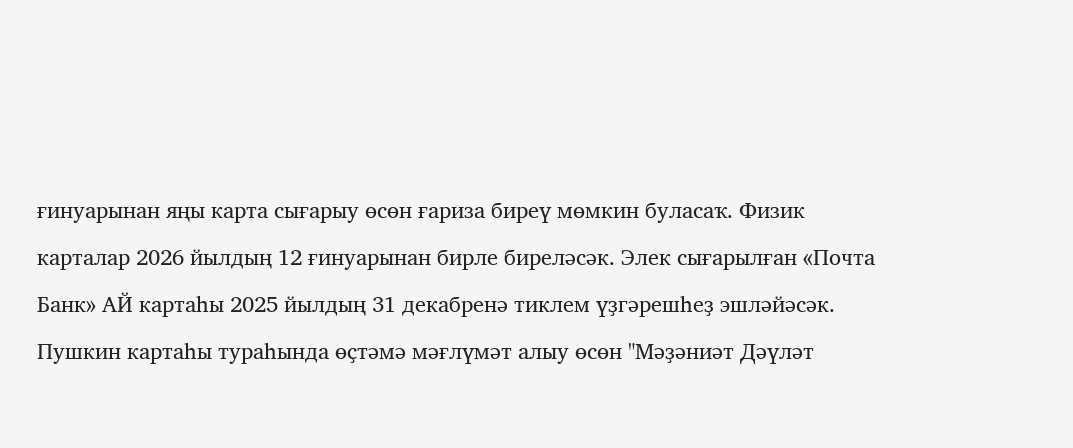ғинуарынан яңы карта сығарыу өсөн ғариза биреү мөмкин буласаҡ. Физик карталар 2026 йылдың 12 ғинуарынан бирле биреләсәк. Элек сығарылған «Почта Банк» АЙ картаһы 2025 йылдың 31 декабренә тиклем үҙгәрешһеҙ эшләйәсәк.
Пушкин картаһы тураһында өҫтәмә мәғлүмәт алыу өсөн "Мәҙәниәт Дәүләт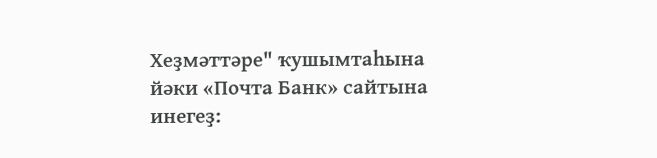Хеҙмәттәре" ҡушымтаһына йәки «Почта Банк» сайтына инегеҙ: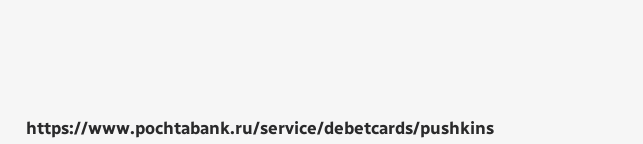https://www.pochtabank.ru/service/debetcards/pushkins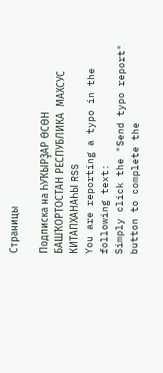Страницы

Подписка на ҺУҠЫРҘАР ӨСӨН БАШҠОРТОСТАН РЕСПУБЛИКА  МАХСУС КИТАПХАНАҺЫ RSS
You are reporting a typo in the following text:
Simply click the "Send typo report" button to complete the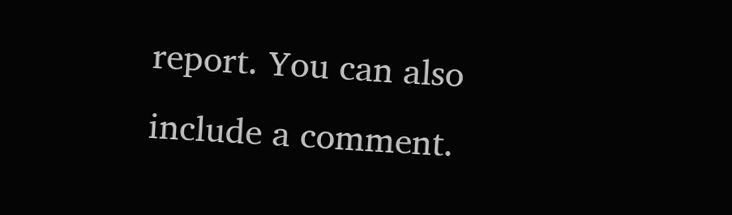report. You can also include a comment.